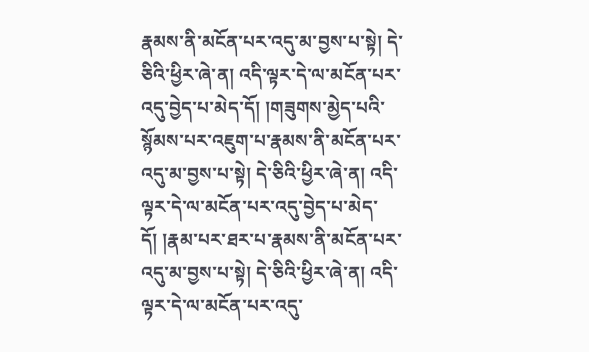རྣམས་ནི་མངོན་པར་འདུ་མ་བྱས་པ་སྟེ། དེ་ཅིའི་ཕྱིར་ཞེ་ན། འདི་ལྟར་དེ་ལ་མངོན་པར་འདུ་བྱེད་པ་མེད་དོ། །གཟུགས་མྱེད་པའི་སྙོམས་པར་འཇུག་པ་རྣམས་ནི་མངོན་པར་འདུ་མ་བྱས་པ་སྟེ། དེ་ཅིའི་ཕྱིར་ཞེ་ན། འདི་ལྟར་དེ་ལ་མངོན་པར་འདུ་བྱེད་པ་མེད་དོ། །རྣམ་པར་ཐར་པ་རྣམས་ནི་མངོན་པར་འདུ་མ་བྱས་པ་སྟེ། དེ་ཅིའི་ཕྱིར་ཞེ་ན། འདི་ལྟར་དེ་ལ་མངོན་པར་འདུ་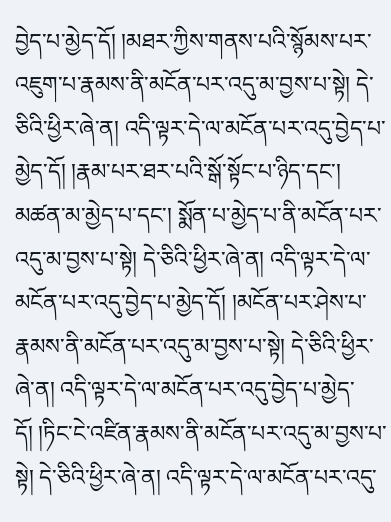བྱེད་པ་མྱེད་དོ། །མཐར་ཀྱིས་གནས་པའི་སྙོམས་པར་འཇུག་པ་རྣམས་ནི་མངོན་པར་འདུ་མ་བྱས་པ་སྟེ། དེ་ཅིའི་ཕྱིར་ཞེ་ན། འདི་ལྟར་དེ་ལ་མངོན་པར་འདུ་བྱེད་པ་མྱེད་དོ། །རྣམ་པར་ཐར་པའི་སྒོ་སྟོང་པ་ཉིད་དང་། མཚན་མ་མྱེད་པ་དང་། སྨོན་པ་མྱེད་པ་ནི་མངོན་པར་འདུ་མ་བྱས་པ་སྟེ། དེ་ཅིའི་ཕྱིར་ཞེ་ན། འདི་ལྟར་དེ་ལ་མངོན་པར་འདུ་བྱེད་པ་མྱེད་དོ། །མངོན་པར་ཤེས་པ་རྣམས་ནི་མངོན་པར་འདུ་མ་བྱས་པ་སྟེ། དེ་ཅིའི་ཕྱིར་ཞེ་ན། འདི་ལྟར་དེ་ལ་མངོན་པར་འདུ་བྱེད་པ་མྱེད་དོ། །ཏིང་ངེ་འཛིན་རྣམས་ནི་མངོན་པར་འདུ་མ་བྱས་པ་སྟེ། དེ་ཅིའི་ཕྱིར་ཞེ་ན། འདི་ལྟར་དེ་ལ་མངོན་པར་འདུ་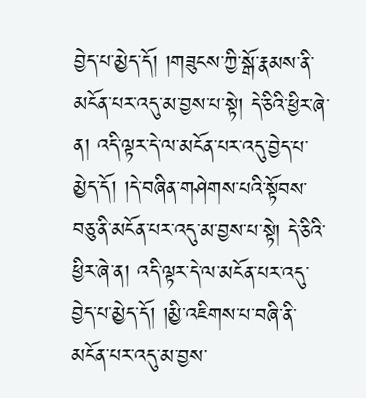བྱེད་པ་མྱེད་དོ། །གཟུངས་ཀྱི་སྒོ་རྣམས་ནི་མངོན་པར་འདུ་མ་བྱས་པ་སྟེ། དེ་ཅིའི་ཕྱིར་ཞེ་ན། འདི་ལྟར་དེ་ལ་མངོན་པར་འདུ་བྱེད་པ་མྱེད་དོ། །དེ་བཞིན་གཤེགས་པའི་སྟོབས་བཅུ་ནི་མངོན་པར་འདུ་མ་བྱས་པ་སྟེ། དེ་ཅིའི་ཕྱིར་ཞེ་ན། འདི་ལྟར་དེ་ལ་མངོན་པར་འདུ་བྱེད་པ་མྱེད་དོ། །མྱི་འཇིགས་པ་བཞི་ནི་མངོན་པར་འདུ་མ་བྱས་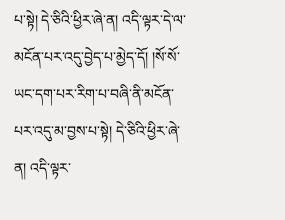པ་སྟེ། དེ་ཅིའི་ཕྱིར་ཞེ་ན། འདི་ལྟར་དེ་ལ་མངོན་པར་འདུ་བྱེད་པ་མྱེད་དོ། །སོ་སོ་ཡང་དག་པར་རིག་པ་བཞི་ནི་མངོན་པར་འདུ་མ་བྱས་པ་སྟེ། དེ་ཅིའི་ཕྱིར་ཞེ་ན། འདི་ལྟར་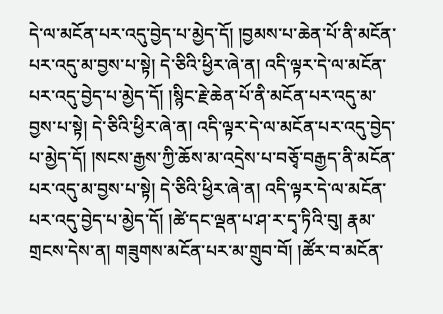དེ་ལ་མངོན་པར་འདུ་བྱེད་པ་མྱེད་དོ། །བྱམས་པ་ཆེན་པོ་ནི་མངོན་པར་འདུ་མ་བྱས་པ་སྟེ། དེ་ཅིའི་ཕྱིར་ཞེ་ན། འདི་ལྟར་དེ་ལ་མངོན་པར་འདུ་བྱེད་པ་མྱེད་དོ། །སྙིང་རྗེ་ཆེན་པོ་ནི་མངོན་པར་འདུ་མ་བྱས་པ་སྟེ། དེ་ཅིའི་ཕྱིར་ཞེ་ན། འདི་ལྟར་དེ་ལ་མངོན་པར་འདུ་བྱེད་པ་མྱེད་དོ། །སངས་རྒྱས་ཀྱི་ཆོས་མ་འདྲེས་པ་བཅྭོ་བརྒྱད་ནི་མངོན་པར་འདུ་མ་བྱས་པ་སྟེ། དེ་ཅིའི་ཕྱིར་ཞེ་ན། འདི་ལྟར་དེ་ལ་མངོན་པར་འདུ་བྱེད་པ་མྱེད་དོ། །ཚེ་དང་ལྡན་པ་ཤ་ར་དྭ་ཏིའི་བུ། རྣམ་གྲངས་དེས་ན། གཟུགས་མངོན་པར་མ་གྲུབ་བོ། །ཚོར་བ་མངོན་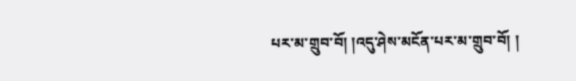པར་མ་གྲུབ་བོ། །འདུ་ཤེས་མངོན་པར་མ་གྲུབ་བོ། །